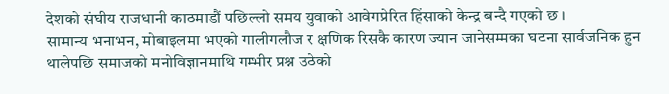देशको संघीय राजधानी काठमाडौं पछिल्लो समय युवाको आवेगप्रेरित हिंसाको केन्द्र बन्दै गएको छ ।
सामान्य भनाभन, मोबाइलमा भएको गालीगलौज र क्षणिक रिसकै कारण ज्यान जानेसम्मका घटना सार्वजनिक हुन थालेपछि समाजको मनोविज्ञानमाथि गम्भीर प्रश्न उठेको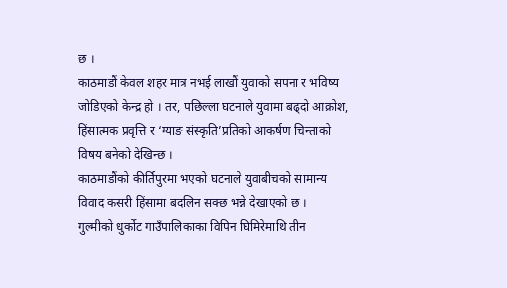छ ।
काठमाडौं केवल शहर मात्र नभई लाखौं युवाको सपना र भविष्य जोडिएको केन्द्र हो । तर, पछिल्ला घटनाले युवामा बढ्दो आक्रोश, हिंसात्मक प्रवृत्ति र ‘ग्याङ संस्कृति’प्रतिको आकर्षण चिन्ताको विषय बनेको देखिन्छ ।
काठमाडौंको कीर्तिपुरमा भएको घटनाले युवाबीचको सामान्य विवाद कसरी हिंसामा बदलिन सक्छ भन्ने देखाएको छ ।
गुल्मीको धुर्कोट गाउँपालिकाका विपिन घिमिरेमाथि तीन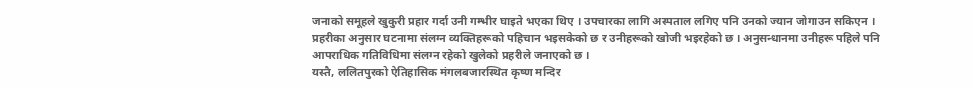जनाको समूहले खुकुरी प्रहार गर्दा उनी गम्भीर घाइते भएका थिए । उपचारका लागि अस्पताल लगिए पनि उनको ज्यान जोगाउन सकिएन ।
प्रहरीका अनुसार घटनामा संलग्न व्यक्तिहरूको पहिचान भइसकेको छ र उनीहरूको खोजी भइरहेको छ । अनुसन्धानमा उनीहरू पहिले पनि आपराधिक गतिविधिमा संलग्न रहेको खुलेको प्रहरीले जनाएको छ ।
यस्तै, ललितपुरको ऐतिहासिक मंगलबजारस्थित कृष्ण मन्दिर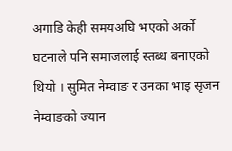अगाडि केही समयअघि भएको अर्को घटनाले पनि समाजलाई स्तब्ध बनाएको थियो । सुमित नेम्वाङ र उनका भाइ सृजन नेम्वाङको ज्यान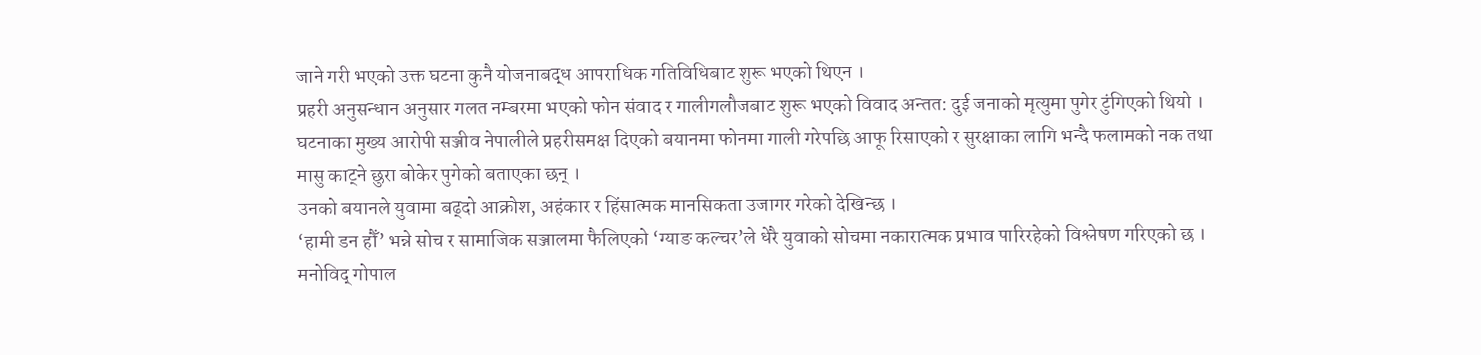जाने गरी भएको उक्त घटना कुनै योजनाबद्ध आपराधिक गतिविधिबाट शुरू भएको थिएन ।
प्रहरी अनुसन्धान अनुसार गलत नम्बरमा भएको फोन संवाद र गालीगलौजबाट शुरू भएको विवाद अन्तत: दुई जनाको मृत्युमा पुगेर टुंगिएको थियो ।
घटनाका मुख्य आरोपी सञ्जीव नेपालीले प्रहरीसमक्ष दिएको बयानमा फोनमा गाली गरेपछि आफू रिसाएको र सुरक्षाका लागि भन्दै फलामको नक तथा मासु काट्ने छुरा बोकेर पुगेको बताएका छन् ।
उनको बयानले युवामा बढ्दो आक्रोश, अहंकार र हिंसात्मक मानसिकता उजागर गरेको देखिन्छ ।
‘हामी डन हौँ’ भन्ने सोच र सामाजिक सञ्जालमा फैलिएको ‘ग्याङ कल्चर’ले धेरै युवाको सोचमा नकारात्मक प्रभाव पारिरहेको विश्लेषण गरिएको छ ।
मनोविद् गोपाल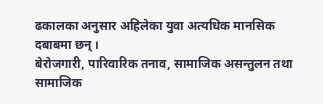ढकालका अनुसार अहिलेका युवा अत्यधिक मानसिक दबाबमा छन् ।
बेरोजगारी, पारिवारिक तनाव, सामाजिक असन्तुलन तथा सामाजिक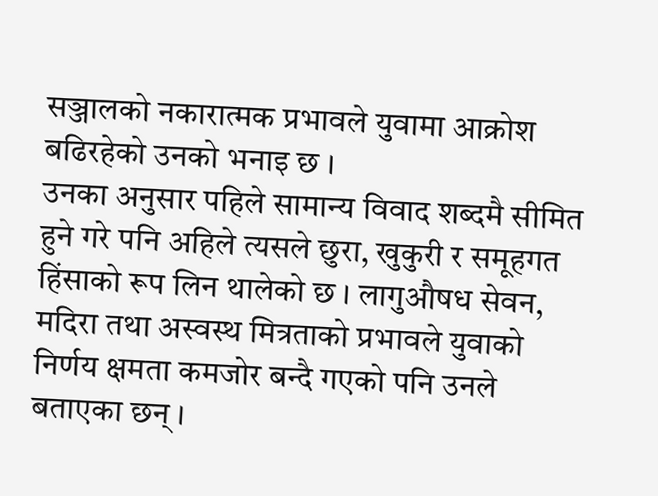सञ्जालको नकारात्मक प्रभावले युवामा आक्रोश बढिरहेको उनको भनाइ छ ।
उनका अनुसार पहिले सामान्य विवाद शब्दमै सीमित हुने गरे पनि अहिले त्यसले छुरा, खुकुरी र समूहगत हिंसाको रूप लिन थालेको छ । लागुऔषध सेवन, मदिरा तथा अस्वस्थ मित्रताको प्रभावले युवाको निर्णय क्षमता कमजोर बन्दै गएको पनि उनले बताएका छन् ।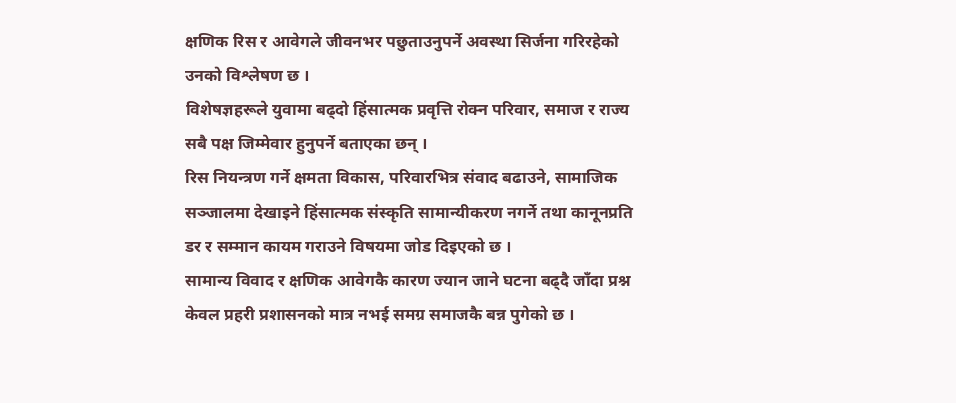क्षणिक रिस र आवेगले जीवनभर पछुताउनुपर्ने अवस्था सिर्जना गरिरहेको उनको विश्लेषण छ ।
विशेषज्ञहरूले युवामा बढ्दो हिंसात्मक प्रवृत्ति रोक्न परिवार, समाज र राज्य सबै पक्ष जिम्मेवार हुनुपर्ने बताएका छन् ।
रिस नियन्त्रण गर्ने क्षमता विकास, परिवारभित्र संवाद बढाउने, सामाजिक सञ्जालमा देखाइने हिंसात्मक संस्कृति सामान्यीकरण नगर्ने तथा कानूनप्रति डर र सम्मान कायम गराउने विषयमा जोड दिइएको छ ।
सामान्य विवाद र क्षणिक आवेगकै कारण ज्यान जाने घटना बढ्दै जाँदा प्रश्न केवल प्रहरी प्रशासनको मात्र नभई समग्र समाजकै बन्न पुगेको छ ।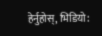हेर्नुहोस्, भिडियो: